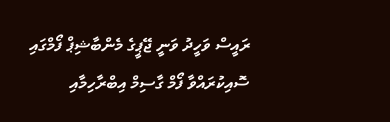ރައީސް ވަހީދު ވަނީ ޖޭޕީގެ މެންބާޝިޕް ފޯމްގައި ސޮއިކުރައްވާ ފޯމް ގާސިމް އިބްރާހިމާއި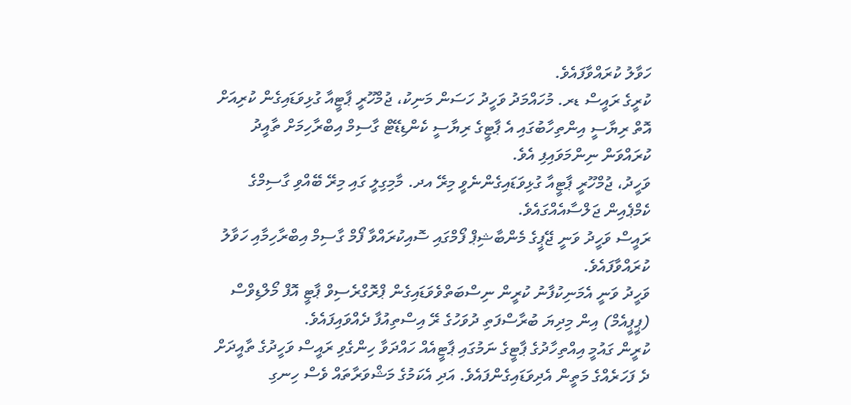ހަވާލު ކުރައްވާފައެވެ.
ކުރީގެ ރައީސް ޑރ. މުހައްމަދު ވަހީދު ހަސަން މަނިކު، ޖުމްހޫރީ ޕާޓީއާ ގުޅިވަޑައިގެން ކުރިއަށް އޮތް ރިޔާސީ އިންތިހާބުގައި އެ ޕާޓީގެ ރިޔާސީ ކެންޑިޑޭޓް ގާސިމް އިބްރާހިމަށް ތާއީދު ކުރައްވަން ނިންމަވައިފި އެވެ.
ވަހީދު، ޖުމްހޫރީ ޕާޓީއާ ގުޅިވަޑައިގެންނެވީ މިރޭ އދ. މާމިގިލީ ގައި މިރޭ ބޭއްވި ގާސިމްގެ ކެމްޕެއިން ޖަލްސާއެއްގައެވެ.
ރައީސް ވަހީދު ވަނީ ޖޭޕީގެ މެންބާޝިޕް ފޯމްގައި ސޮއިކުރައްވާ ފޯމް ގާސިމް އިބްރާހިމާއި ހަވާލު ކުރައްވާފައެވެ.
ވަހީދު ވަނީ އެމަނިކުފާނު ކުރީން ނިސްބަތްވެވަޑައިގެން ޕްރޮގްރެސިވް ޕާޓީ އޮފް މޯލްޑިވްސް (ޕީޕީއެމް) އިން މިދިޔަ ބުރާސްފަތި ދުވަހުގެ ރޭ އިސްތިއުފާ ދެއްވައިފައެވެ.
ކުރީން ގައުމީ އިއްތިހާދުގެ ޕާޓީގެ ނަމުގައި ޕާޓީއެއް ހައްދަވާ ހިންގެވި ރައީސް ވަހީދުގެ ތާއީދަށް ދެ ފަހަރެއްގެ މަތީން އެދިވަޑައިގެންފައެވެ. އަދި އެކަމުގެ މަޝްވަރާތައް ވެސް ހިނގި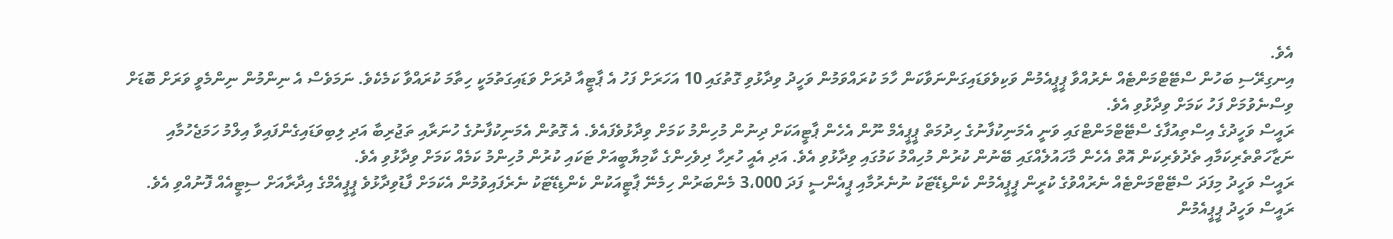އެވެ.
އިނގިރޭސި ބަހުން ސްޓޭޓްމަންޓެއް ނެރުއްވާ ޕީޕީއެމުން ވަކިވެވަޑައިގަންނަވާކަން ހާމަ ކުރައްވަމުން ވަހީދު ވިދާޅުވި ގޮތުގައި 10 އަހަރަށް ފަހު އެ ޕާޓީއާ ދުރަށް ވަޑައިގަތުމަކީ ހިތާމަ ކުރައްވާ ކަމެކެވެ. ނަމަވެސް އެ ނިންމުން ނިންމެވީ ވަރަށް ބޮޑަށް ވިސްނެވުމަށް ފަހު ކަމަށް ވިދާޅުވި އެވެ.
ރައީސް ވަހީދުގެ އިސްތިއުފާގެ ސްޓޭޓްމަންޓްގައި ވަނީ އެމަނިކުފާނުގެ ހިދުމަތް ޕީޕީއެމް ނޫން އެހެން ޕާޓީއަކަށް ދިނުން މުހިންމު ކަމަށް ވިދާޅުވެފައެވެ. އެ ގޮތުން އެމަނިކުފާނުގެ ހުނަރާއި ތަޖުރިބާ އަދި ލިބިވަޑައިގެންފައިވާ އިލްމު ހަމަޖެހުމާއި ނަޒާހަތްތެރިކަމާއި ތެދުވެރިކަން އޮތް އެހެން މާހައުލެއްގައި ބޭނުން ކުރުން މުހިއްމު ކަމުގައި ވިދާޅުވި އެވެ. އަދި އެއީ ހުރިހާ ދިވެހިންގެ ކާމިޔާބީއަށް ޓަކައި ކުރުން މުހިންމު ކަމެއް ކަމަށް ވިދާޅުވި އެވެ.
ރައީސް ވަހީދު މިފަދަ ސްޓޭޓްމަންޓެއް ނެރުއްވުގެ ކުރީން ޕީޕީއެމުން ކެންޑިޑޭޓަކު ނުނެރުމާއި ޕީއެންސީ ފަދަ 3،000 މެންބަރުން ހިމެނޭ ޕާޓީއަކުން ކެންޑިޑޭޓަކު ނެރެފައިވުމުން އެކަމަށް ފާޑުވިދާޅުވެ ޕީޕީއެމްގެ އިދާރާއަށް ސިޓީއެއް ފޮނުއްވި އެވެ.
ރައީސް ވަހީދު ޕީޕީއެމުން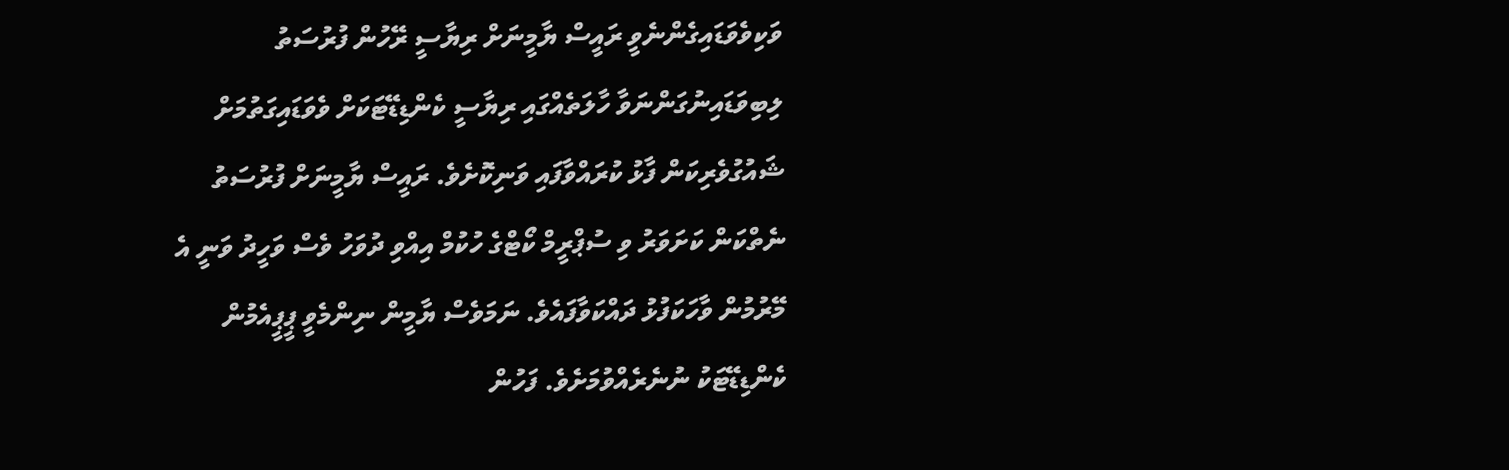ވަކިވެވަޑައިގެންނެވީ ރައީސް ޔާމީނަށް ރިޔާސީ ރޭހުން ފުރުސަތު ލިބިވަޑައިނުގަންނަވާ ހާލަތެއްގައި ރިޔާސީ ކެންޑިޑޭޓަކަށް ވެވަޑައިގަތުމަށް ޝައުގުވެރިކަން ފާޅު ކުރައްވާފައި ވަނިކޮށެވެ. ރައީސް ޔާމީނަށް ފުރުސަތު ނެތްކަން ކަށަވަރު ވި ސުޕްރީމް ކޯޓްގެ ހުކުމް އިއްވި ދުވަހު ވެސް ވަހީދު ވަނީ އެ މޭރުމުން ވާހަކަފުޅު ދައްކަވާފައެވެ. ނަމަވެސް ޔާމީން ނިންމެވީ ޕީޕީއެމުން ކެންޑިޑޭޓަކު ނުނެރެއްވުމަށެވެ. ފަހުން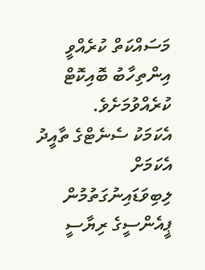މަސައްކަތް ކުރެއްވީ އިންތިހާބު ބޮއިކޮޓް ކުރެއްވުމަށެވެ.
އެކަމަކު ސެނެޓްގެ ތާއީދު އެކަމަށް ލިބިވަޑައިނުގަތުމުން ޕީއެންސީގެ ރިޔާސީ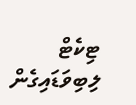ޓިކެޓް ލިބިވަޑައިގެން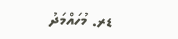ޑރ. މުހައްމަދު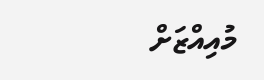މުއިއްޒަށް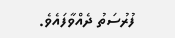ފުރުސަތު ދެއްވާފައެވެ.